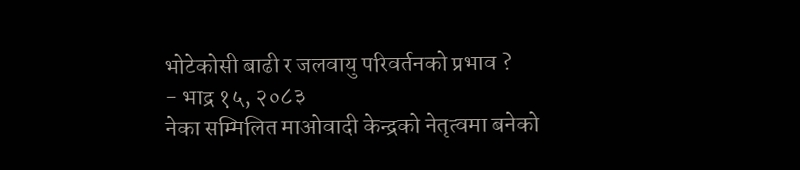भोटेकोसी बाढी र जलवायु परिवर्तनको प्रभाव ?
- भाद्र १५, २०८३
नेका सम्मिलित माओवादी केन्द्रको नेतृत्वमा बनेको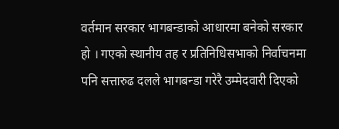वर्तमान सरकार भागबन्डाको आधारमा बनेको सरकार हो । गएको स्थानीय तह र प्रतिनिधिसभाको निर्वाचनमा पनि सत्तारुढ दलले भागबन्डा गरेरै उम्मेदवारी दिएको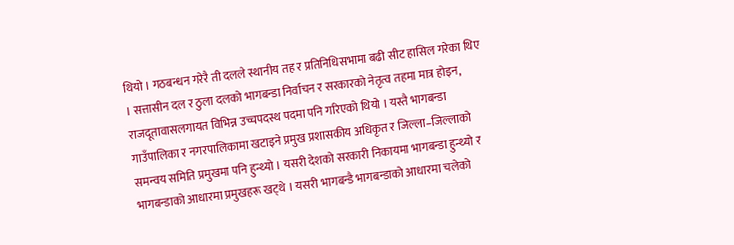थियो । गठबन्धन गरेरै ती दलले स्थानीय तह र प्रतिनिधिसभामा बढी सीट हासिल गरेका थिए । सत्तासीन दल र ठुला दलको भागबन्डा निर्वाचन र सरकारको नेतृत्व तहमा मात्र होइन, राजदूतावासलगायत विभिन्न उच्चपदस्थ पदमा पनि गरिएको थियो । यस्तै भागबन्डा गाउँपालिका र नगरपालिकामा खटाइने प्रमुख प्रशासकीय अधिकृत र जिल्ला–जिल्लाको समन्वय समिति प्रमुखमा पनि हुन्थ्यो । यसरी देशको सरकारी निकायमा भागबन्डा हुन्थ्यो र भागबन्डाको आधारमा प्रमुखहरू खट्थे । यसरी भागबन्डै भागबन्डाको आधारमा चलेको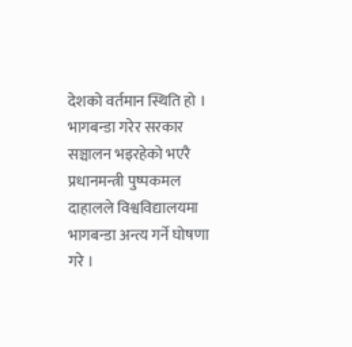देशको वर्तमान स्थिति हो । भागबन्डा गरेर सरकार सञ्चालन भइरहेको भएरै प्रधानमन्त्री पुष्पकमल दाहालले विश्वविद्यालयमा भागबन्डा अन्त्य गर्ने घोषणा गरे ।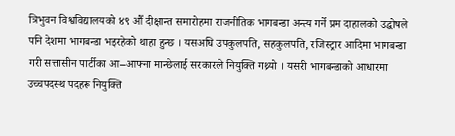त्रिभुवन विश्वविद्यालयको ४९ औँ दीक्षान्त समारोहमा राजनीतिक भागबन्डा अन्त्य गर्ने प्रम दाहालको उद्घोषले पनि देशमा भागबन्डा भइरहेको थाहा हुन्छ । यसअघि उपकुलपति, सहकुलपति, रजिस्ट्रार आदिमा भागबन्डा गरी सत्तासीन पार्टीका आ–आफ्ना मान्छेलाई सरकारले नियुक्ति गथ्र्यो । यसरी भागबन्डाको आधारमा उच्चपदस्थ पदहरू नियुक्ति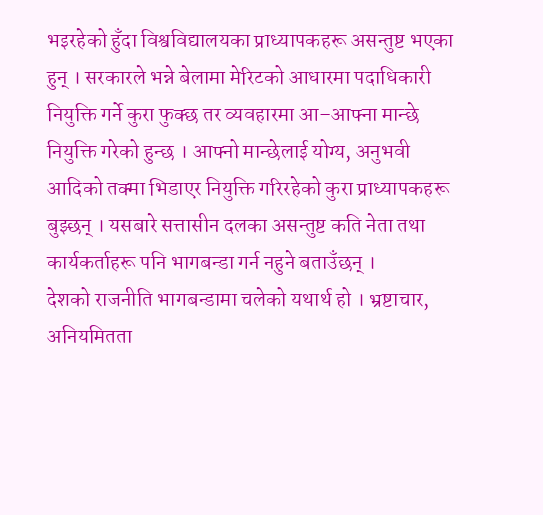भइरहेको हुँदा विश्वविद्यालयका प्राध्यापकहरू असन्तुष्ट भएका हुन् । सरकारले भन्ने बेलामा मेरिटको आधारमा पदाधिकारी नियुक्ति गर्ने कुरा फुक्छ तर व्यवहारमा आ–आफ्ना मान्छे नियुक्ति गरेको हुन्छ । आफ्नो मान्छेलाई योग्य, अनुभवी आदिको तक्मा भिडाएर नियुक्ति गरिरहेको कुरा प्राध्यापकहरू बुझ्छन् । यसबारे सत्तासीन दलका असन्तुष्ट कति नेता तथा कार्यकर्ताहरू पनि भागबन्डा गर्न नहुने बताउँछन् ।
देशको राजनीति भागबन्डामा चलेको यथार्थ हो । भ्रष्टाचार, अनियमितता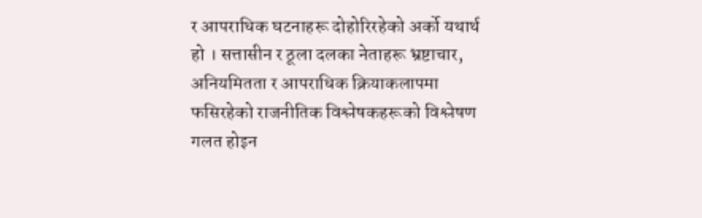र आपराधिक घटनाहरू दोहोरिरहेको अर्को यथार्थ हो । सत्तासीन र ठूला दलका नेताहरू भ्रष्टाचार, अनियमितता र आपराधिक क्रियाकलापमा फसिरहेको राजनीतिक विश्लेषकहरूको विश्लेषण गलत होइन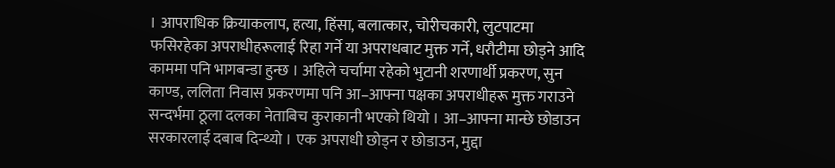। आपराधिक क्रियाकलाप, हत्या, हिंसा, बलात्कार, चोरीचकारी, लुटपाटमा फसिरहेका अपराधीहरूलाई रिहा गर्ने या अपराधबाट मुक्त गर्ने, धरौटीमा छोड्ने आदि काममा पनि भागबन्डा हुन्छ । अहिले चर्चामा रहेको भुटानी शरणार्थी प्रकरण, सुन काण्ड, ललिता निवास प्रकरणमा पनि आ–आफ्ना पक्षका अपराधीहरू मुक्त गराउने सन्दर्भमा ठूला दलका नेताबिच कुराकानी भएको थियो । आ–आफ्ना मान्छे छोडाउन सरकारलाई दबाब दिन्थ्यो । एक अपराधी छोड्न र छोडाउन, मुद्दा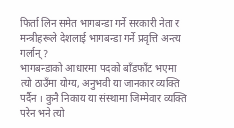फिर्ता लिन समेत भागबन्डा गर्ने सरकारी नेता र मन्त्रीहरूले देशलाई भागबन्डा गर्ने प्रवृत्ति अन्त्य गर्लान् ?
भागबन्डाको आधारमा पदको बाँडफाँट भएमा त्यो ठाउँमा योग्य, अनुभवी या जानकार व्यक्ति पर्दैन । कुनै निकाय या संस्थामा जिम्मेवार व्यक्ति परेन भने त्यो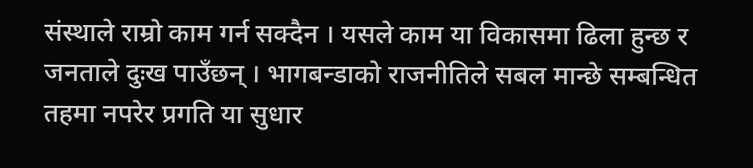संस्थाले राम्रो काम गर्न सक्दैन । यसले काम या विकासमा ढिला हुन्छ र जनताले दुःख पाउँछन् । भागबन्डाको राजनीतिले सबल मान्छे सम्बन्धित तहमा नपरेर प्रगति या सुधार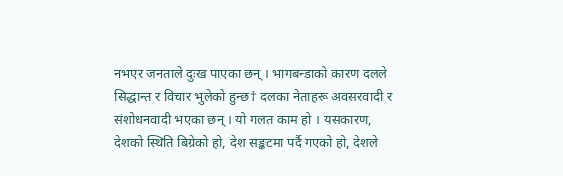नभएर जनताले दुःख पाएका छन् । भागबन्डाको कारण दलले सिद्धान्त र विचार भुलेको हुन्छ† दलका नेताहरू अवसरवादी र संशोधनवादी भएका छन् । यो गलत काम हो । यसकारण, देशको स्थिति बिग्रेको हो, देश सङ्कटमा पर्दै गएको हो, देशले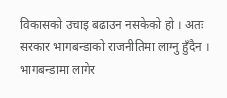विकासको उचाइ बढाउन नसकेको हो । अतः सरकार भागबन्डाको राजनीतिमा लाग्नु हुँदैन । भागबन्डामा लागेर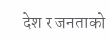देश र जनताको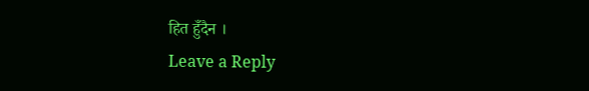हित हुँदैन ।
Leave a Reply